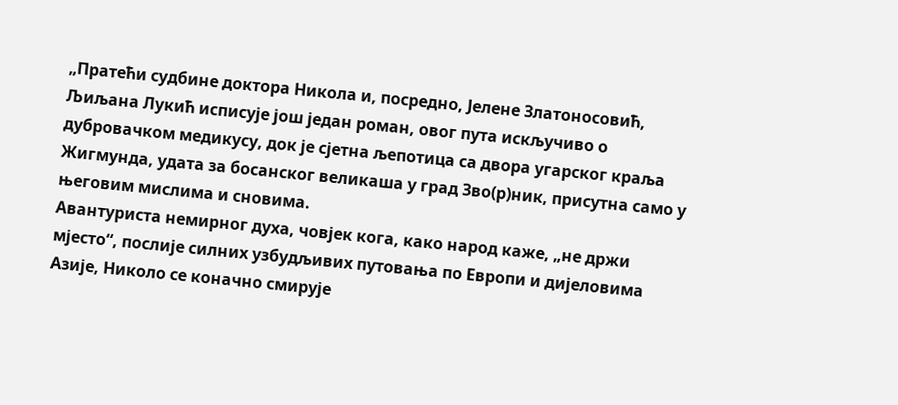„Пратећи судбине доктора Никола и, посредно, Јелене Златоносовић, Љиљана Лукић исписује још један роман, овог пута искључиво о дубровачком медикусу, док је сјетна љепотица са двора угарског краља Жигмунда, удата за босанског великаша у град Зво(р)ник, присутна само у његовим мислима и сновима.
Авантуриста немирног духа, човјек кога, како народ каже, „не држи мјесто“, послије силних узбудљивих путовања по Европи и дијеловима Азије, Николо се коначно смирује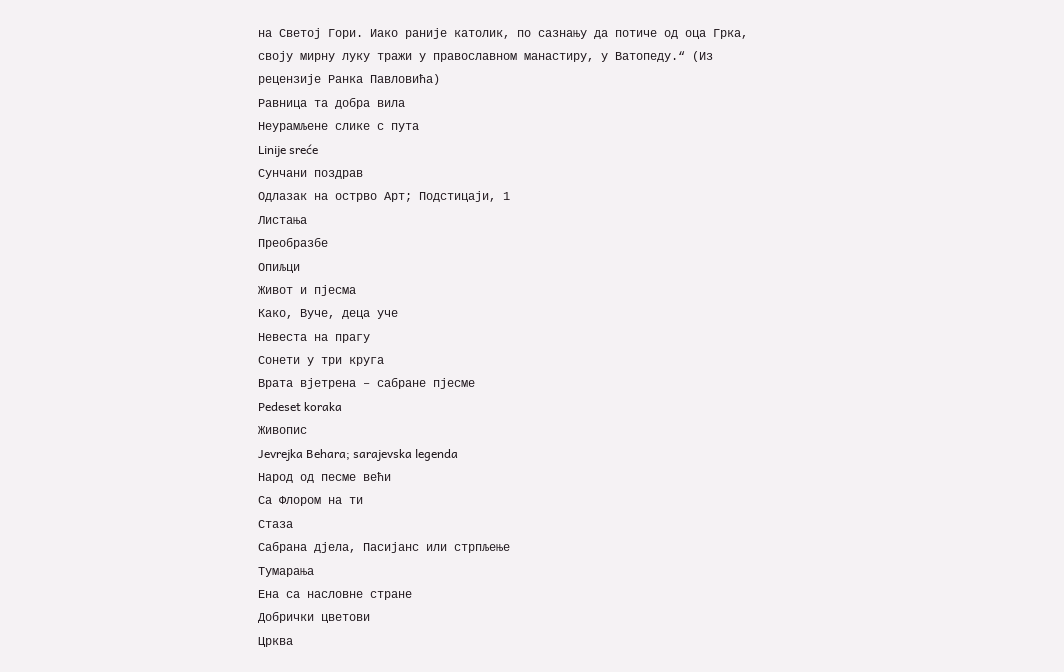на Светој Гори. Иако раније католик, по сазнању да потиче од оца Грка, своју мирну луку тражи у православном манастиру, у Ватопеду.“ (Из рецензије Ранка Павловића)
Равница та добра вила
Неурамљене слике с пута
Linije sreće
Сунчани поздрав
Одлазак на острво Арт; Подстицаји, 1
Листања
Преобразбе
Опиљци
Живот и пјесма
Како, Вуче, деца уче
Невеста на прагу
Сонети у три круга
Врата вјетрена – сабране пјесме
Pedeset koraka
Живопис
Jevrejka Behara; sarajevska legenda
Народ од песме већи
Са Флором на ти
Стаза
Сабрана дјела, Пасијанс или стрпљење
Тумарања
Ена са насловне стране
Добрички цветови
Црква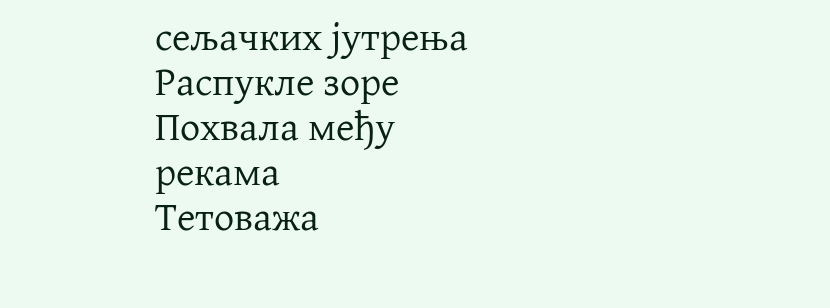сељачких јутрења
Распукле зоре
Похвала међу рекама
Тетоважа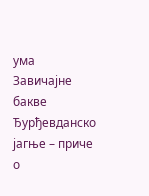ума
Завичајне бакве
Ђурђевданско јагње – приче о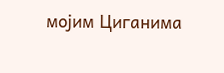мојим Циганима